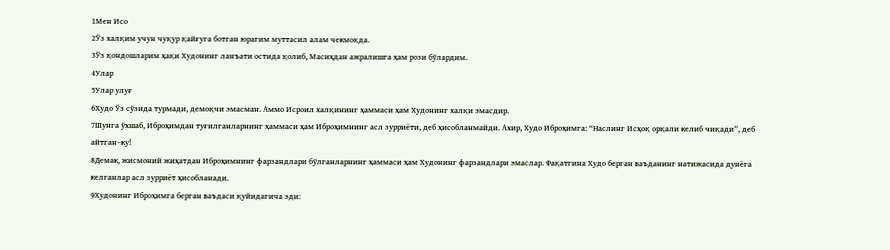1Мен Исо
2Ўз халқим учун чуқур қайғуга ботган юрагим муттасил алам чекмоқда.
3Ўз қондошларим ҳақи Худонинг ланъати остида қолиб, Масиҳдан ажралишга ҳам рози бўлардим.
4Улар
5Улар улуғ
6Худо Ўз сўзида турмади, демоқчи эмасман. Аммо Исроил халқининг ҳаммаси ҳам Худонинг халқи эмасдир.
7Шунга ўхшаб, Иброҳимдан туғилганларнинг ҳаммаси ҳам Иброҳимнинг асл зурриёти, деб ҳисобланмайди. Ахир, Худо Иброҳимга: “Наслинг Исҳоқ орқали келиб чиқади”, деб айтган–ку!
8Демак, жисмоний жиҳатдан Иброҳимнинг фарзандлари бўлганларнинг ҳаммаси ҳам Худонинг фарзандлари эмаслар. Фақатгина Худо берган ваъданинг натижасида дунёга келганлар асл зурриёт ҳисобланади.
9Худонинг Иброҳимга берган ваъдаси қуйидагича эди: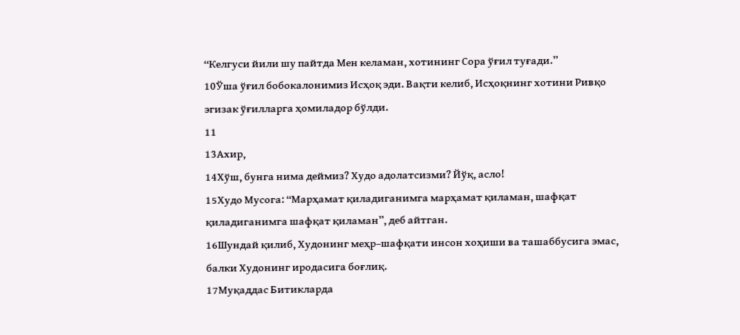“Келгуси йили шу пайтда Мен келаман, хотининг Сора ўғил туғади.”
10Ўша ўғил бобокалонимиз Исҳоқ эди. Вақти келиб, Исҳоқнинг хотини Ривқо эгизак ўғилларга ҳомиладор бўлди.
11
13Ахир,
14Хўш, бунга нима деймиз? Худо адолатсизми? Йўқ, асло!
15Худо Мусога: “Марҳамат қиладиганимга марҳамат қиламан, шафқат қиладиганимга шафқат қиламан”, деб айтган.
16Шундай қилиб, Худонинг меҳр–шафқати инсон хоҳиши ва ташаббусига эмас, балки Худонинг иродасига боғлиқ.
17Муқаддас Битикларда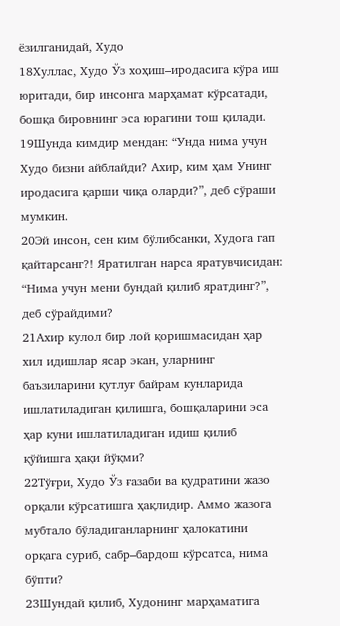ёзилганидай, Худо
18Хуллас, Худо Ўз хоҳиш–иродасига кўра иш юритади, бир инсонга марҳамат кўрсатади, бошқа бировнинг эса юрагини тош қилади.
19Шунда кимдир мендан: “Унда нима учун Худо бизни айблайди? Ахир, ким ҳам Унинг иродасига қарши чиқа оларди?”, деб сўраши мумкин.
20Эй инсон, сен ким бўлибсанки, Худога гап қайтарсанг?! Яратилган нарса яратувчисидан: “Нима учун мени бундай қилиб яратдинг?”, деб сўрайдими?
21Ахир кулол бир лой қоришмасидан ҳар хил идишлар ясар экан, уларнинг баъзиларини қутлуғ байрам кунларида ишлатиладиган қилишга, бошқаларини эса ҳар куни ишлатиладиган идиш қилиб қўйишга ҳақи йўқми?
22Тўғри, Худо Ўз ғазаби ва қудратини жазо орқали кўрсатишга ҳақлидир. Аммо жазога мубтало бўладиганларнинг ҳалокатини орқага суриб, сабр–бардош кўрсатса, нима бўпти?
23Шундай қилиб, Худонинг марҳаматига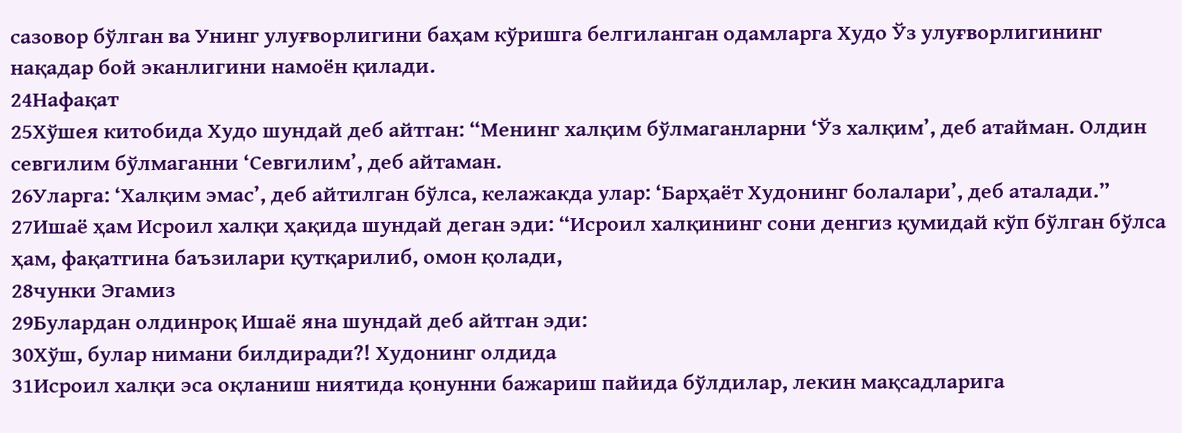сазовор бўлган ва Унинг улуғворлигини баҳам кўришга белгиланган одамларга Худо Ўз улуғворлигининг нақадар бой эканлигини намоён қилади.
24Нафақат
25Хўшея китобида Худо шундай деб айтган: “Менинг халқим бўлмаганларни ‘Ўз халқим’, деб атайман. Олдин севгилим бўлмаганни ‘Севгилим’, деб айтаман.
26Уларга: ‘Халқим эмас’, деб айтилган бўлса, келажакда улар: ‘Барҳаёт Худонинг болалари’, деб аталади.”
27Ишаё ҳам Исроил халқи ҳақида шундай деган эди: “Исроил халқининг сони денгиз қумидай кўп бўлган бўлса ҳам, фақатгина баъзилари қутқарилиб, омон қолади,
28чунки Эгамиз
29Булардан олдинроқ Ишаё яна шундай деб айтган эди:
30Хўш, булар нимани билдиради?! Худонинг олдида
31Исроил халқи эса оқланиш ниятида қонунни бажариш пайида бўлдилар, лекин мақсадларига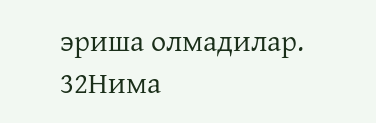эриша олмадилар.
32Нима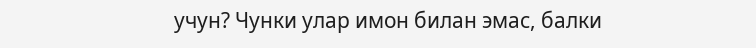учун? Чунки улар имон билан эмас, балки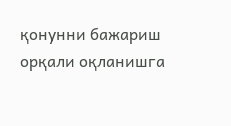қонунни бажариш орқали оқланишга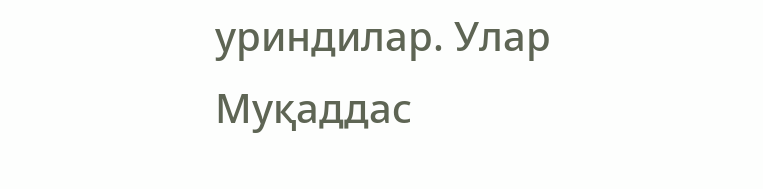уриндилар. Улар Муқаддас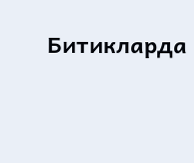Битикларда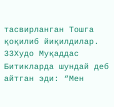тасвирланган Тошга қоқилиб йиқилдилар.
33Худо Муқаддас Битикларда шундай деб айтган эди: “Мен